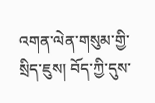འགན་ལེན་གསུམ་གྱི་སྲིད་ཇུས། བོད་ཀྱི་དུས་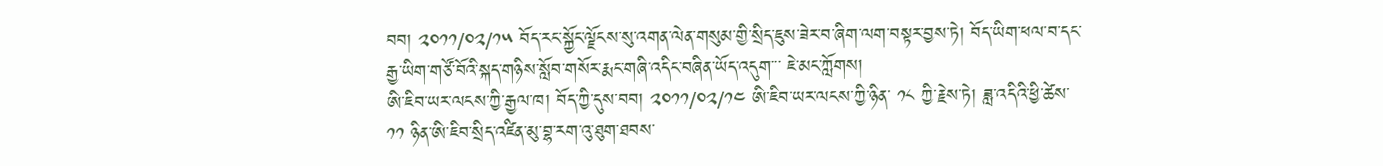བབ། ༢༠༡༡/༠༢/༡༥ བོད་རང་སྐྱོང་ལྗོངས་སུ་འགན་ལེན་གསུམ་གྱི་སྲིད་ཇུས་ཟེར་བ་ཞིག་ལག་བསྟར་བྱས་ཏེ། བོད་ཡིག་ཕལ་བ་དང་རྒྱ་ཡིག་གཙོ་བོའི་སྐད་གཉིས་སློབ་གསོར་རྨང་གཞི་འདིང་བཞིན་ཡོད་འདུག་་་ ཇེ་མང་ཀློགས།
ཨི་ཇིབ་ཡར་ལངས་ཀྱི་རྒྱལ་ཁ། བོད་ཀྱི་དུས་བབ། ༢༠༡༡/༠༢/༡༤ ཨི་ཇིབ་ཡར་ལངས་ཀྱི་ཉིན་ ༡༨ ཀྱི་རྗེས་ཏེ། ཟླ་འདིའི་ཕྱི་ཚེས་ ༡༡ ཉིན་ཨི་ཇིབ་སྲིད་འཛིན་མུ་བྷ་རག་འུ་ཐུག་ཐབས་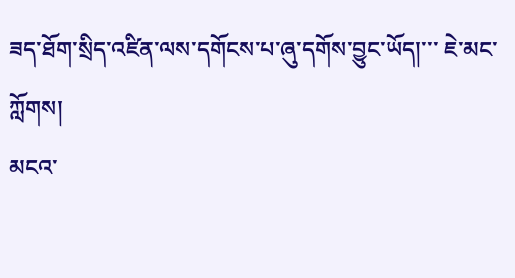ཟད་ཐོག་སྲིད་འཛིན་ལས་དགོངས་པ་ཞུ་དགོས་བྱུང་ཡོད།་་་ ཇེ་མང་ཀློགས།
མངའ་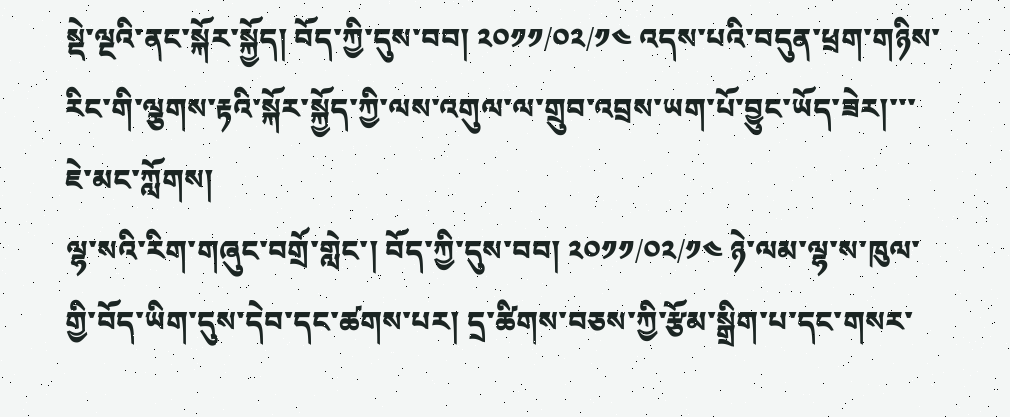སྡེ་ལྔའི་ནང་སྐོར་སྐྱོད། བོད་ཀྱི་དུས་བབ། ༢༠༡༡/༠༢/༡༤ འདས་པའི་བདུན་ཕྲག་གཉིས་རིང་གི་ལྕགས་རྟའི་སྐོར་སྐྱོད་ཀྱི་ལས་འགུལ་ལ་གྲུབ་འབྲས་ཡག་པོ་བྱུང་ཡོད་ཟེར།་་་ ཇེ་མང་ཀློགས།
ལྷ་སའི་རིག་གཞུང་བགྲོ་གླེང་། བོད་ཀྱི་དུས་བབ། ༢༠༡༡/༠༢/༡༤ ཉེ་ལམ་ལྷ་ས་ཁུལ་གྱི་བོད་ཡིག་དུས་དེབ་དང་ཚགས་པར། དྲ་ཚིགས་བཅས་ཀྱི་རྩོམ་སྒྲིག་པ་དང་གསར་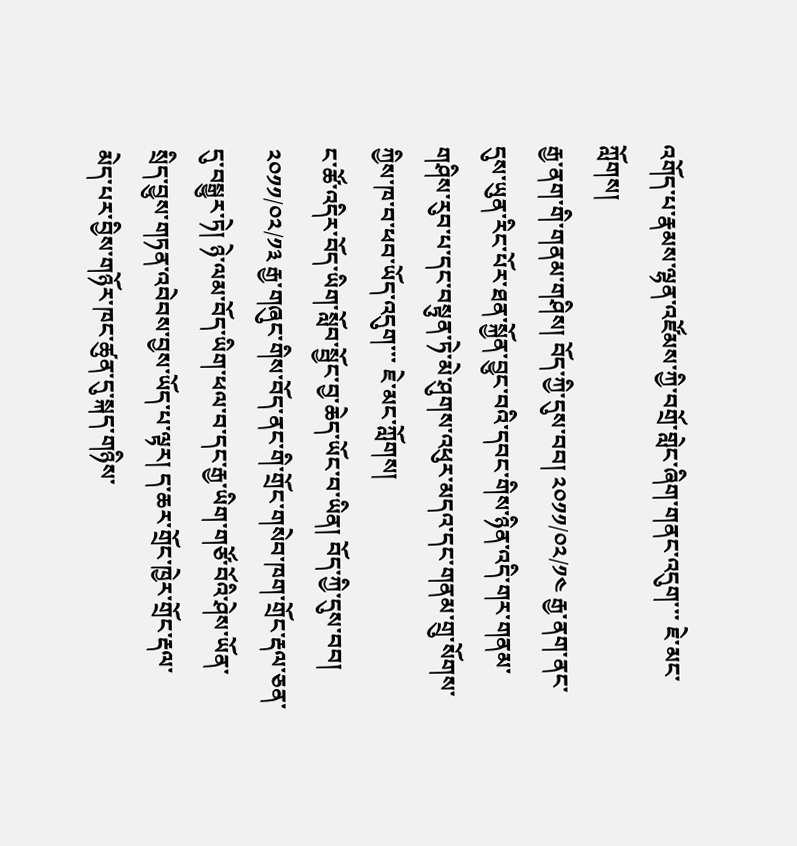འགོད་པ་རྣམས་ལྷན་འཛོམས་ཀྱི་བགྲོ་གླེང་ཞིག་གནང་འདུག་་་ ཇེ་མང་ཀློགས།
རྒྱ་ནག་གི་གནམ་གཤིས། བོད་ཀྱི་དུས་བབ། ༢༠༡༡/༠༢/༡༤ རྒྱ་ནག་ནང་དུས་ཡུན་རིང་པོར་ཐན་སྐྱོན་བྱུང་བའི་དབང་གིས་ཉིན་འདི་གར་གནམ་གཤིས་རུབ་པ་དང་བསྟུན་ཏེ་མེ་ཤུགས་འཕུར་མདའ་དང་གནམ་གྲུ་སོགས་ཀྱིས་ཁ་བ་ཕབ་ཡོད་འདུག་་་ ཇེ་མང་ཀློགས།
ང་ཚོ་འདིར་བོད་ཡིག་སློབ་སྦྱོང་བྱ་ཆེད་ཡོང་བ་ཡིན། བོད་ཀྱི་དུས་བབ། ༢༠༡༡/༠༢/༡༣ རྒྱ་གཞུང་གིས་བོད་ནང་གི་གྲོང་གསེབ་ཁག་གྲོང་རྡལ་ཅན་དུ་བསྒྱུར་ཏེ། ཉེ་ལམ་བོད་ཡིག་ཕལ་བ་དང་རྒྱ་ཡིག་གཙོ་བོའི་ཤེས་ཡོན་སྲིད་བྱུས་གཏན་འབེབས་བྱས་ཡོད་པ་ལྟར། ད་ཆར་གྲོང་ཁྱེར་གྲོང་རྡལ་མེད་པར་བྱིས་གཉོར་ཁང་ཚུན་དུ་སྐད་གཉིས་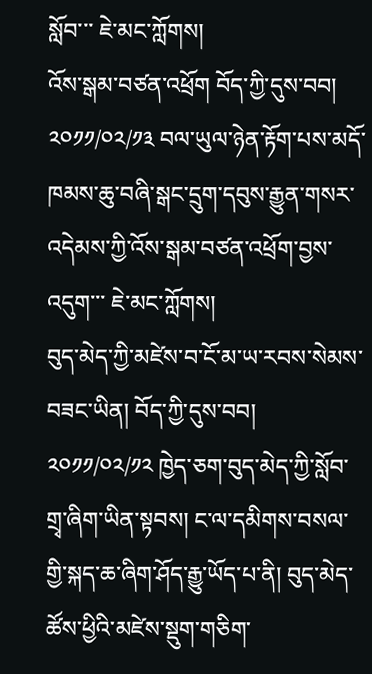སློབ་་་ ཇེ་མང་ཀློགས།
འོས་སྒམ་བཙན་འཕྲོག བོད་ཀྱི་དུས་བབ། ༢༠༡༡/༠༢/༡༣ བལ་ཡུལ་ཉེན་རྟོག་པས་མདོ་ཁམས་ཆུ་བཞི་སྒང་དྲུག་དབུས་རྒྱུན་གསར་འདེམས་ཀྱི་འོས་སྒམ་བཙན་འཕྲོག་བྱས་འདུག་་་ ཇེ་མང་ཀློགས།
བུད་མེད་ཀྱི་མཛེས་བ་ངོ་མ་ཡ་རབས་སེམས་བཟང་ཡིན། བོད་ཀྱི་དུས་བབ། ༢༠༡༡/༠༢/༡༢ ཁྱེད་ཅག་བུད་མེད་ཀྱི་སློབ་གྲྭ་ཞིག་ཡིན་སྟབས། ང་ལ་དམིགས་བསལ་གྱི་སྐད་ཆ་ཞིག་ཤོད་རྒྱུ་ཡོད་པ་ནི། བུད་མེད་ཚོས་ཕྱིའི་མཛེས་སྡུག་གཅིག་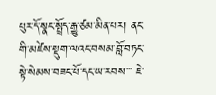པུར་དོ་སྣང་སྤྲོད་རྒྱུ་ཙམ་མིན་པར། ནང་གི་མཛེས་སྡུག་ལའང་བསམ་བློ་བཏང་སྟེ་སེམས་བཟང་པོ་དང་ཡ་རབས་་་ ཇེ་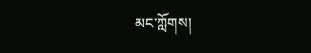མང་ཀློགས།